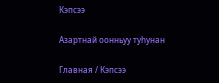Кэпсээ

Азартнай оонньуу туһунан

Главная / Кэпсээ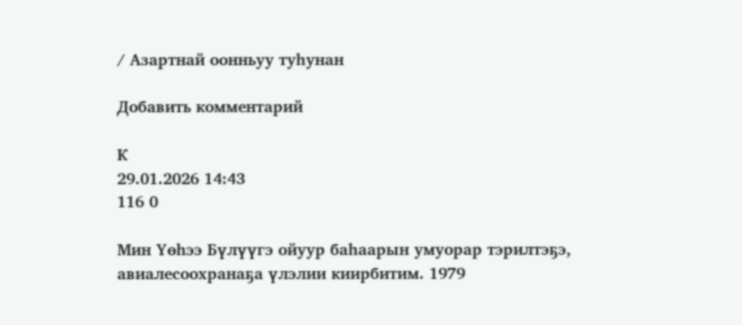/ Азартнай оонньуу туһунан

Добавить комментарий

К
29.01.2026 14:43
116 0

Мин Үөһээ Бүлүүгэ ойуур баһаарын умуорар тэрилтэҕэ, авиалесоохранаҕа үлэлии киирбитим. 1979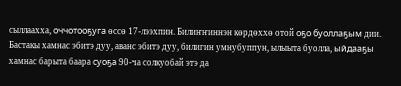сыллаахха, оччотооҕуга өссө 17-лээхпин. Билиҥҥиннэн көрдөххө отой оҕо буоллаҕым дии. Бастакы хамнас эбитэ дуу, аванс эбитэ дуу, билигин умнубуппун, ылыыта буолла, ыйдааҕы хамнас барыта баара суоҕа 90-ча солкуобай этэ да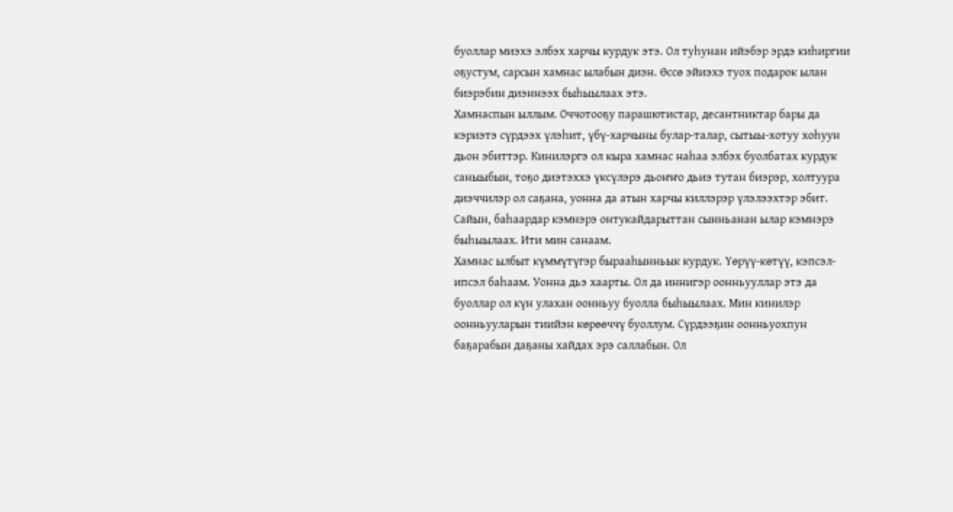буоллар миэхэ элбэх харчы курдук этэ. Ол туһунан ийэбэр эрдэ киһиргии оҕустум, сарсын хамнас ылабын диэн. Өссө эйиэхэ туох подарок ылан биэрэбин диэннээх быһыылаах этэ.
Хамнаспын ыллым. Оччотооҕу парашютистар, десантниктар бары да кэриэтэ сүрдээх үлэһит, үбү-харчыны булар-талар, сытыы-хотуу хоһуун дьон эбиттэр. Кинилэргэ ол кыра хамнас наһаа элбэх буолбатах курдук саныыбын, тоҕо диэтэххэ үксүлэрэ дьоҥҥо дьиэ тутан биэрэр, холтуура диэччилэр ол саҕана, уонна да атын харчы киллэрэр үлэлээхтэр эбит. Сайын, баһаардар кэмнэрэ онтукайдарыттан сынньанан ылар кэмнэрэ быһыылаах. Ити мин санаам.
Хамнас ылбыт күммүтүгэр бырааһынньык курдук. Үөрүү-көтүү, кэпсэл-ипсэл баһаам. Уонна дьэ хаарты. Ол да иннигэр оонньууллар этэ да буоллар ол күн улахан оонньуу буолла быһыылаах. Мин кинилэр оонньууларын тиийэн көрөөччү буоллум. Сүрдээҕин оонньуохпун баҕарабын даҕаны хайдах эрэ саллабын. Ол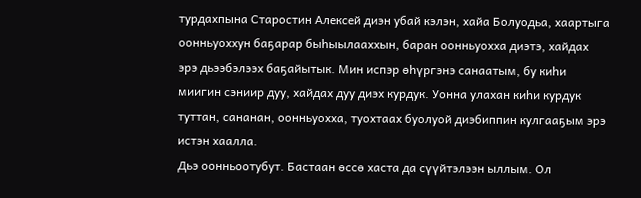турдахпына Старостин Алексей диэн убай кэлэн, хайа Болуодьа, хаартыга оонньуоххун баҕарар быһыылааххын, баран оонньуохха диэтэ, хайдах эрэ дьээбэлээх баҕайытык. Мин испэр өһүргэнэ санаатым, бу киһи миигин сэниир дуу, хайдах дуу диэх курдук. Уонна улахан киһи курдук туттан, сананан, оонньуохха, туохтаах буолуой диэбиппин кулгааҕым эрэ истэн хаалла.
Дьэ оонньоотубут. Бастаан өссө хаста да сүүйтэлээн ыллым. Ол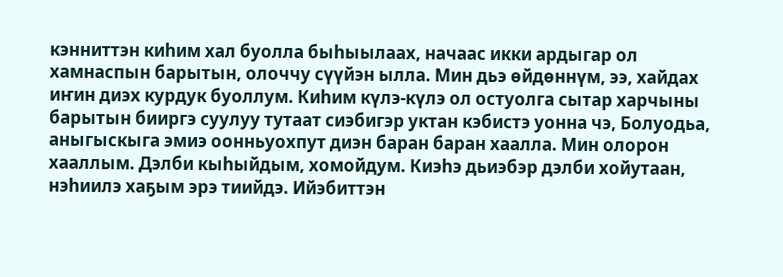кэнниттэн киһим хал буолла быһыылаах, начаас икки ардыгар ол хамнаспын барытын, олоччу сүүйэн ылла. Мин дьэ өйдөннүм, ээ, хайдах иҥин диэх курдук буоллум. Киһим күлэ-күлэ ол остуолга сытар харчыны барытын бииргэ суулуу тутаат сиэбигэр уктан кэбистэ уонна чэ, Болуодьа, аныгыскыга эмиэ оонньуохпут диэн баран баран хаалла. Мин олорон хааллым. Дэлби кыһыйдым, хомойдум. Киэһэ дьиэбэр дэлби хойутаан, нэһиилэ хаҕым эрэ тиийдэ. Ийэбиттэн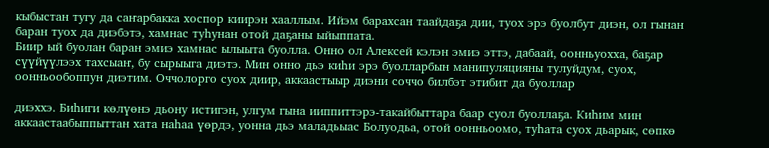кыбыстан тугу да саҥарбакка хоспор киирэн хааллым. Ийэм барахсан таайдаҕа дии, туох эрэ буолбут диэн, ол гынан баран туох да диэбэтэ, хамнас туһунан отой даҕаны ыйыппата.
Биир ый буолан баран эмиэ хамнас ылыыта буолла. Онно ол Алексей кэлэн эмиэ эттэ, дабаай, оонньуохха, баҕар сүүйүүлээх тахсыаҥ, бу сырыыга диэтэ. Мин онно дьэ киһи эрэ буолларбын манипуляцияны тулуйдум, суох, оонньообоппун диэтим. Оччолорго суох диир, аккаастыыр диэни соччо билбэт этибит да буоллар

диэххэ. Биһиги көлүөнэ дьону истигэн, улгум гына ииппиттэрэ-такайбыттара баар суол буоллаҕа. Киһим мин аккаастаабыппыттан хата наһаа үөрдэ, уонна дьэ маладьыас Болуодьа, отой оонньоомо, туһата суох дьарык, сөпкө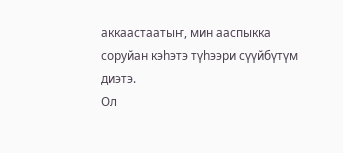аккаастаатыҥ, мин ааспыкка соруйан кэһэтэ түһээри сүүйбүтүм диэтэ.
Ол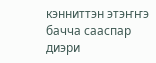кэнниттэн этэҥҥэ бачча сааспар диэри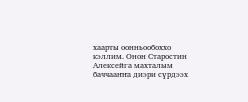хаарты оонньообоххо кэллим. Онон Старостин Алексейга махталым баччааҥҥа диэри сүрдээх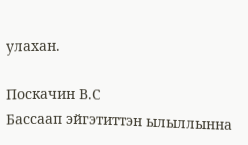улахан.

Поскачин В.С
Бассаап эйгэтиттэн ылыллынна